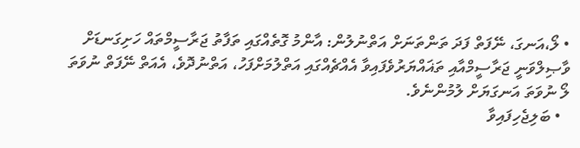• ލޯ،އަނގަ، ނޭފަތް ފަދަ ތަންތަނަށް އަތްނުލުން: އާންމު ގޮތެއްގައި ތަފާތު ޖަރާސީމްތައް ހަށިގަނޑަށް ވާޞިލްވަނީ ޖަރާސީމްއާއި ތަޣައްޔަރުވެފައިވާ އެއްޗެއްގައި އަތްލުމަށްފަހު، އަތްނުދޮވެ، އެއަތް ނޭފަތް ނުވަތަ ލޯ ނުވަތަ އަނގަޔަށް ލުމުންނެވެ.
  • ބަލިޖެހިފައިވާ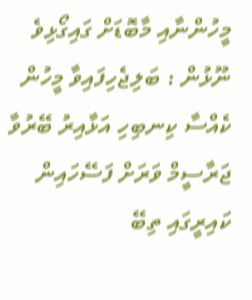މީހުންނާއި މާބޮޑަށް ގައިގޯޅިވެ ނޫޅުން : ބަލިޖެހިފައިވާ މީހުން ކެއްސާ ކިނބިހި އަޅާއިރު ބޭރުވާ ޖަރާސީމް ވަރަށް ފަސޭހައިން ކައިރީގައި ތިބޭ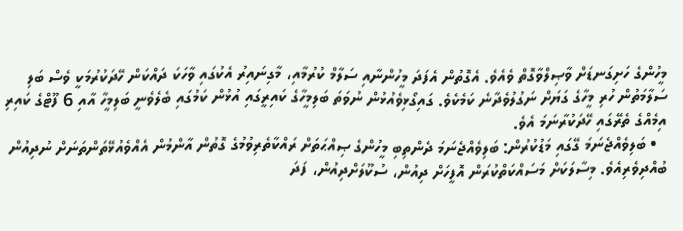މީހުންގެ ހަށިގަނޑަށް ވާޞިލްވާގޮތް ވެއެވެ. އެގޮތުން އެފަދަ މީހުންނާއި ސަލާމް ކުރުމާއި، މާގިނައިރު އެކުގައި ވާހަކަ ދައްކަން ހޭދަކުރުމަކީ ވެސް ބަލި ސަލާމަތުން ހުރި މީހާގެ ގަޔަށް ނަގުލުވެދާނެ ކަމެކެވެ. ގައިގޯޅިވެއުޅުން ނުވަތަ ބަލިމީހާގެ ކައިރީގައި އުޅުން ކަމުގައި ބެލެވެނީ ބަލިމީހާ އާއި 6 ފޫޓްގެ ކައިރި އިމެއްގެ ތެރޭގައި ހޭދަކުރާނަމަ އެވެ.
  • ބަލިވެއްޖެނަމަ ގޭގައި މަޑުކުރުން: ބަލިވެއްޖެނަމަ ދެންތިބި މީހުންގެ ޞިއްޙަތަށް ރައްކާތެރިވުމުގެ ގޮތުން އާންމުން އެއްވެއުޅޭތަންތަނަށް ނުދިއުން ބުއްދިވެރިއެވެ. މިސާލަކަށް މަސައްކަތްކުރަން އޮފީހަށް ދިއުން، ސުކޫލަށްދިއުން، ފަދަ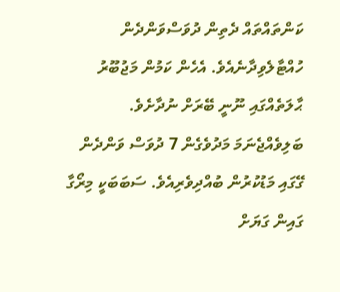ކަންތައްތައް ދެތިން ދުވަސްވަންދެން ހުއްޓާލެވިދާނެއެވެ. އެހެން ކަމުން މަޖުބޫރު ޙާލަތެއްގައި ނޫނީ ބޭރަށް ނުދާށެވެ. ބަލިވެއްޖެނަމަ މަދުވެގެން 7 ދުވަސް ވަންދެން ގޭގައި މަޑުކުރުން ބުއްދިވެރިއެވެ. ސަބަބަކީ މިރޯގާ ގައިން ގަޔަށް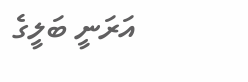އަރަނީ ބަލީގެ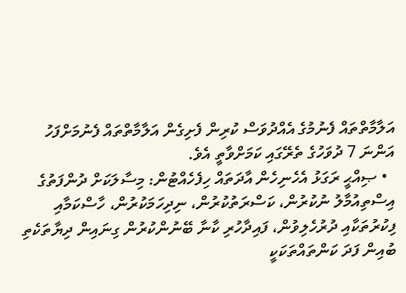އަލާމާތްތައް ފެނުމުގެ އެއްދުވަސް ކުރިން ފެށިގެން އަލާމާތްތައް ފެނުމަށްފަހު އަންނަ 7 ދުވަހުގެ ތެރޭގައި ކަމަށްވާތީ އެވެ.
  • ޞިއްޙީ ރަގަޅު އެހެނިހެން އާދަތައް ހިފެހެއްޓުން: މިސާލަކަށް ދުންފަތުގެ އިސްތިއުމާލު ނުކުރުން، ކަސްރަތުކުރުން، ނިދިހަމަކުރުން، ހާސްކަމާއި ފިކުރުތަކާއި ދުރުހެލިވުން، ފައިދާހުރި ކާނާ ބޭނުންކުރުން ގިނައިން ދިޔާތަކެތި ބުއިން ފަދަ ކަންތައްތަކަކީ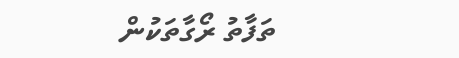ތަފާތު ރޯގާތަކުން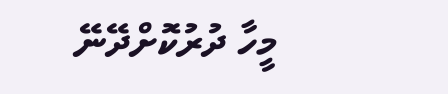މީހާ ދުރުކޮށްދޭނޭ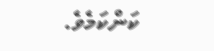ކަންކަމެވެ.